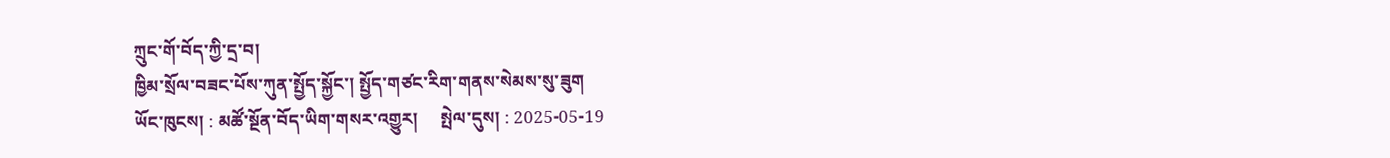ཀྲུང་གོ་བོད་ཀྱི་དྲ་བ།
ཁྱིམ་སྲོལ་བཟང་པོས་ཀུན་སྤྱོད་སྐྱོང་། སྤྱོད་གཙང་རིག་གནས་སེམས་སུ་ཟུག
ཡོང་ཁུངས། : མཚོ་སྔོན་བོད་ཡིག་གསར་འགྱུར།     སྤེལ་དུས། : 2025-05-19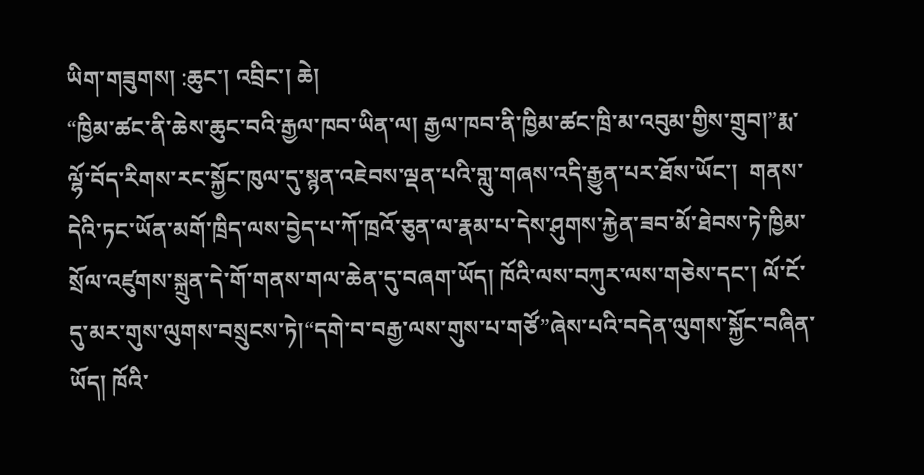ཡིག་གཟུགས། :ཆུང་། འབྲིང་། ཆེ།
“ཁྱིམ་ཚང་ནི་ཆེས་ཆུང་བའི་རྒྱལ་ཁབ་ཡིན་ལ། རྒྱལ་ཁབ་ནི་ཁྱིམ་ཚང་ཁྲི་མ་འབུམ་གྱིས་གྲུབ།”རྨ་ལྷོ་བོད་རིགས་རང་སྐྱོང་ཁུལ་དུ་སྙན་འཇེབས་ལྡན་པའི་གླུ་གཞས་འདི་རྒྱུན་པར་ཐོས་ཡོང་།  གནས་དེའི་ཏང་ཡོན་མགོ་ཁྲིད་ལས་བྱེད་པ་ཀོ་ཁྲའོ་ཅུན་ལ་རྣམ་པ་དེས་ཤུགས་རྐྱེན་ཟབ་མོ་ཐེབས་ཏེ་ཁྱིམ་སྲོལ་འཛུགས་སྐྲུན་དེ་གོ་གནས་གལ་ཆེན་དུ་བཞག་ཡོད། ཁོའི་ལས་བཀུར་ལས་གཅེས་དང་། ལོ་ངོ་དུ་མར་གུས་ལུགས་བསྲུངས་ཏེ།“དགེ་བ་བརྒྱ་ལས་གུས་པ་གཙོ”ཞེས་པའི་བདེན་ལུགས་སྐྱོང་བཞིན་ཡོད། ཁོའི་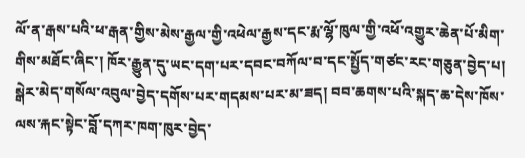ལོ་ན་རྒས་པའི་ཕ་རྒན་གྱིས་མེས་རྒྱལ་གྱི་འཕེལ་རྒྱས་དང་རྨ་ལྷོ་ཁུལ་གྱི་འཕོ་འགྱུར་ཆེན་པོ་མིག་གིས་མཐོང་ཞིང་། ཁོར་རྒྱུན་དུ་ཡང་དག་པར་དབང་བཀོལ་བ་དང་སྤྱོད་གཙང་རང་གཅུན་བྱེད་པ། སྒེར་མེད་གསོལ་འབུལ་བྱེད་དགོས་པར་གདམས་པར་མ་ཟད། བབ་ཆགས་པའི་སྐད་ཆ་དེས་ཁོས་ལས་རྐང་སྟེང་བློ་དཀར་ཁག་ཁུར་བྱེད་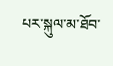པར་སྐུལ་མ་ཐོབ་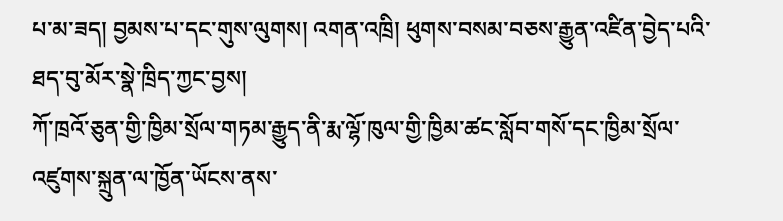པ་མ་ཟད། བྱམས་པ་དང་གུས་ལུགས། འགན་འཁྲི། ཕུགས་བསམ་བཅས་རྒྱུན་འཛིན་བྱེད་པའི་ཐད་བུ་མོར་སྣེ་ཁྲིད་ཀྱང་བྱས།
ཀོ་ཁྲའོ་ཅུན་གྱི་ཁྱིམ་སྲོལ་གཏམ་རྒྱུད་ནི་རྨ་ལྷོ་ཁུལ་གྱི་ཁྱིམ་ཚང་སློབ་གསོ་དང་ཁྱིམ་སྲོལ་འཛུགས་སྐྲུན་ལ་ཁྱོན་ཡོངས་ནས་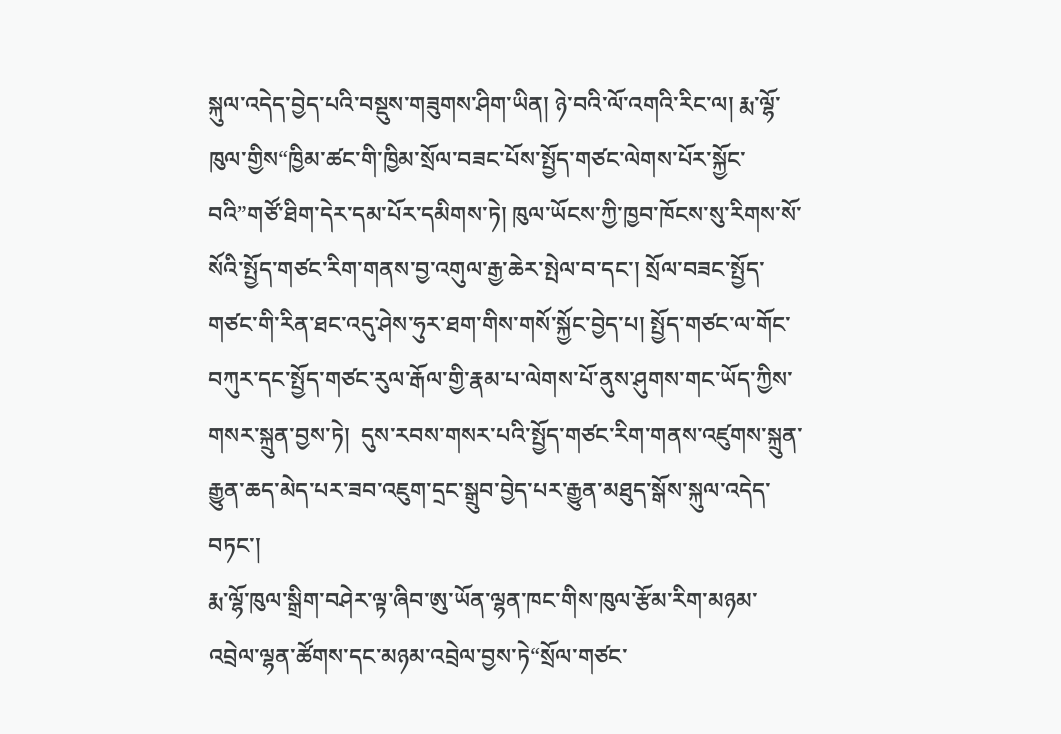སྐུལ་འདེད་བྱེད་པའི་བསྡུས་གཟུགས་ཤིག་ཡིན། ཉེ་བའི་ལོ་འགའི་རིང་ལ། རྨ་ལྷོ་ཁུལ་གྱིས“ཁྱིམ་ཚང་གི་ཁྱིམ་སྲོལ་བཟང་པོས་སྤྱོད་གཙང་ལེགས་པོར་སྐྱོང་བའི”གཙོ་ཐིག་དེར་དམ་པོར་དམིགས་ཏེ། ཁུལ་ཡོངས་ཀྱི་ཁྱབ་ཁོངས་སུ་རིགས་སོ་སོའི་སྤྱོད་གཙང་རིག་གནས་བྱ་འགུལ་རྒྱ་ཆེར་སྤེལ་བ་དང་། སྲོལ་བཟང་སྤྱོད་གཙང་གི་རིན་ཐང་འདུ་ཤེས་ཧུར་ཐག་གིས་གསོ་སྐྱོང་བྱེད་པ། སྤྱོད་གཙང་ལ་གོང་བཀུར་དང་སྤྱོད་གཙང་རུལ་རྒོལ་གྱི་རྣམ་པ་ལེགས་པོ་ནུས་ཤུགས་གང་ཡོད་ཀྱིས་གསར་སྐྲུན་བྱས་ཏེ།  དུས་རབས་གསར་པའི་སྤྱོད་གཙང་རིག་གནས་འཛུགས་སྐྲུན་རྒྱུན་ཆད་མེད་པར་ཟབ་འཇུག་དྲང་སྒྲུབ་བྱེད་པར་རྒྱུན་མཐུད་སྒོས་སྐུལ་འདེད་བཏང་།
རྨ་ལྷོ་ཁུལ་སྒྲིག་བཤེར་ལྟ་ཞིབ་ཨུ་ཡོན་ལྷན་ཁང་གིས་ཁུལ་རྩོམ་རིག་མཉམ་འབྲེལ་ལྷན་ཚོགས་དང་མཉམ་འབྲེལ་བྱས་ཏེ“སྲོལ་གཙང་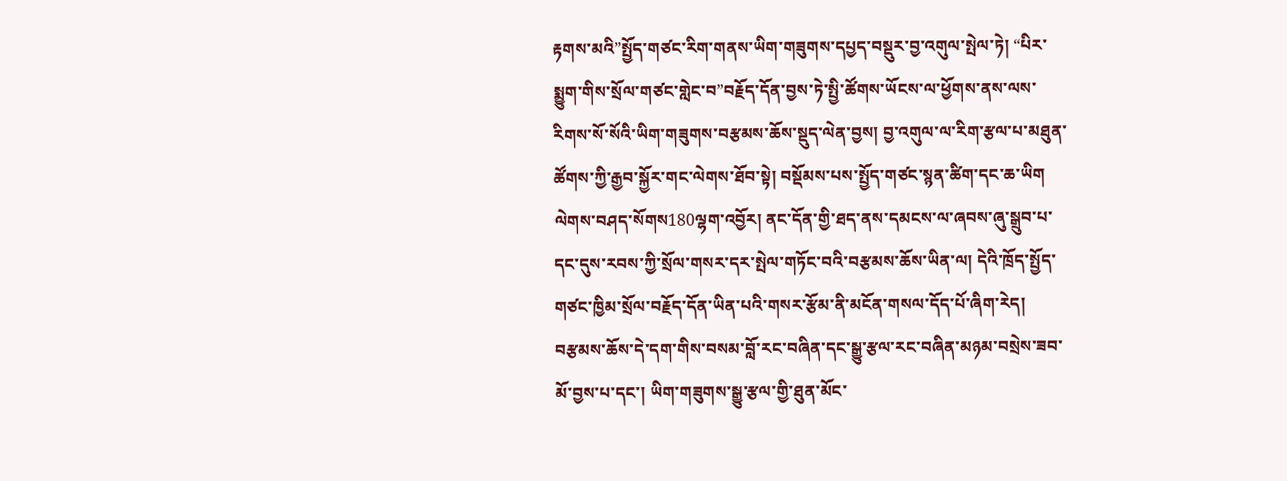རྟགས་མའི”སྤྱོད་གཙང་རིག་གནས་ཡིག་གཟུགས་དཔྱད་བསྡུར་བྱ་འགུལ་སྤེལ་ཏེ། “པིར་སྨྱུག་གིས་སྲོལ་གཙང་གླེང་བ”བརྗོད་དོན་བྱས་ཏེ་སྤྱི་ཚོགས་ཡོངས་ལ་ཕྱོགས་ནས་ལས་རིགས་སོ་སོའི་ཡིག་གཟུགས་བརྩམས་ཆོས་སྡུད་ལེན་བྱས། བྱ་འགུལ་ལ་རིག་རྩལ་པ་མཐུན་ཚོགས་ཀྱི་རྒྱབ་སྐྱོར་གང་ལེགས་ཐོབ་སྟེ། བསྡོམས་པས་སྤྱོད་གཙང་སྙན་ཚིག་དང་ཆ་ཡིག ལེགས་བཤད་སོགས180ལྷག་འབྱོར། ནང་དོན་གྱི་ཐད་ནས་དམངས་ལ་ཞབས་ཞུ་སྒྲུབ་པ་དང་དུས་རབས་ཀྱི་སྲོལ་གསར་དར་སྤེལ་གཏོང་བའི་བརྩམས་ཆོས་ཡིན་ལ། དེའི་ཁྲོད་སྤྱོད་གཙང་ཁྱིམ་སྲོལ་བརྗོད་དོན་ཡིན་པའི་གསར་རྩོམ་ནི་མངོན་གསལ་དོད་པོ་ཞིག་རེད། བརྩམས་ཆོས་དེ་དག་གིས་བསམ་བློ་རང་བཞིན་དང་སྒྱུ་རྩལ་རང་བཞིན་མཉམ་བསྲེས་ཟབ་མོ་བྱས་པ་དང་། ཡིག་གཟུགས་སྒྱུ་རྩལ་གྱི་ཐུན་མོང་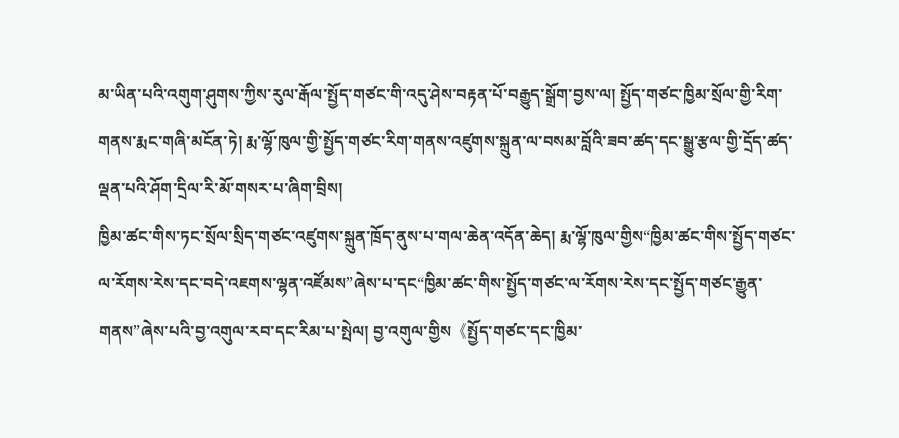མ་ཡིན་པའི་འགུག་ཤུགས་ཀྱིས་རུལ་རྒོལ་སྤྱོད་གཙང་གི་འདུ་ཤེས་བརྟན་པོ་བརྒྱུད་སྒྲོག་བྱས་ལ། སྤྱོད་གཙང་ཁྱིམ་སྲོལ་གྱི་རིག་གནས་རྨང་གཞི་མངོན་ཏེ། རྨ་ལྷོ་ཁུལ་གྱི་སྤྱོད་གཙང་རིག་གནས་འཛུགས་སྐྲུན་ལ་བསམ་བློའི་ཟབ་ཚད་དང་སྒྱུ་རྩལ་གྱི་དྲོད་ཚད་ལྡན་པའི་ཤོག་དྲིལ་རི་མོ་གསར་པ་ཞིག་བྲིས།
ཁྱིམ་ཚང་གིས་ཏང་སྲོལ་སྲིད་གཙང་འཛུགས་སྐྲུན་ཁྲོད་ནུས་པ་གལ་ཆེན་འདོན་ཆེད། རྨ་ལྷོ་ཁུལ་གྱིས“ཁྱིམ་ཚང་གིས་སྤྱོད་གཙང་ལ་རོགས་རེས་དང་བདེ་འཇགས་ལྷན་འཛོམས”ཞེས་པ་དང“ཁྱིམ་ཚང་གིས་སྤྱོད་གཙང་ལ་རོགས་རེས་དང་སྤྱོད་གཙང་རྒྱུན་གནས”ཞེས་པའི་བྱ་འགུལ་རབ་དང་རིམ་པ་སྤེལ། བྱ་འགུལ་གྱིས《སྤྱོད་གཙང་དང་ཁྱིམ་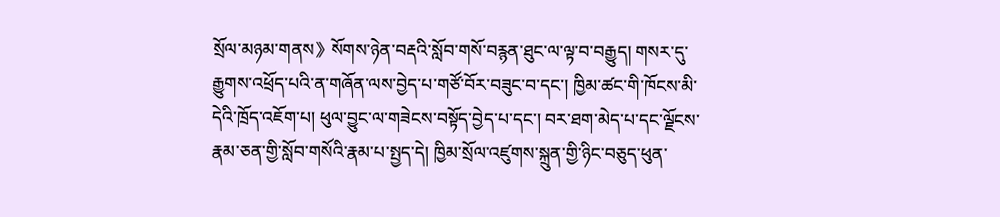སྲོལ་མཉམ་གནས》སོགས་ཉེན་བརྡའི་སློབ་གསོ་བརྙན་ཐུང་ལ་ལྟ་བ་བརྒྱུད། གསར་དུ་རྒྱུགས་འཕྲོད་པའི་ན་གཞོན་ལས་བྱེད་པ་གཙོ་བོར་བཟུང་བ་དང་། ཁྱིམ་ཚང་གི་ཁོངས་མི་དེའི་ཁྲོད་འཇོག་པ། ཕུལ་བྱུང་ལ་གཟེངས་བསྟོད་བྱེད་པ་དང་། བར་ཐག་མེད་པ་དང་ལྗོངས་རྣམ་ཅན་གྱི་སློབ་གསོའི་རྣམ་པ་སྤྱད་དེ། ཁྱིམ་སྲོལ་འཛུགས་སྐྲུན་གྱི་ཉིང་བཅུད་ཕུན་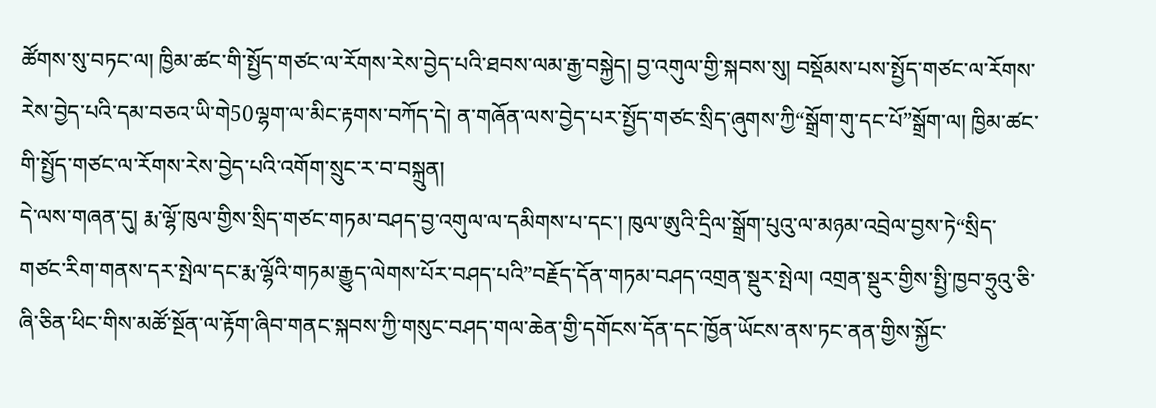ཚོགས་སུ་བཏང་ལ། ཁྱིམ་ཚང་གི་སྤྱོད་གཙང་ལ་རོགས་རེས་བྱེད་པའི་ཐབས་ལམ་རྒྱ་བསྐྱེད། བྱ་འགུལ་གྱི་སྐབས་སུ། བསྡོམས་པས་སྤྱོད་གཙང་ལ་རོགས་རེས་བྱེད་པའི་དམ་བཅའ་ཡི་གེ50ལྷག་ལ་མིང་རྟགས་བཀོད་དེ། ན་གཞོན་ལས་བྱེད་པར་སྤྱོད་གཙང་སྲིད་ཞུགས་ཀྱི“སྒྲོག་གུ་དང་པོ”སྒྲོག་ལ། ཁྱིམ་ཚང་གི་སྤྱོད་གཙང་ལ་རོགས་རེས་བྱེད་པའི་འགོག་སྲུང་ར་བ་བསྐྲུན།
དེ་ལས་གཞན་དུ། རྨ་ལྷོ་ཁུལ་གྱིས་སྲིད་གཙང་གཏམ་བཤད་བྱ་འགུལ་ལ་དམིགས་པ་དང་། ཁུལ་ཨུའི་དྲིལ་སྒྲོག་པུའུ་ལ་མཉམ་འབྲེལ་བྱས་ཏེ“སྲིད་གཙང་རིག་གནས་དར་སྤེལ་དང་རྨ་ལྷོའི་གཏམ་རྒྱུད་ལེགས་པོར་བཤད་པའི”བརྗོད་དོན་གཏམ་བཤད་འགྲན་སྡུར་སྤེལ། འགྲན་སྡུར་གྱིས་སྤྱི་ཁྱབ་ཧྲུའུ་ཅི་ཞི་ཅིན་ཕིང་གིས་མཚོ་སྔོན་ལ་རྟོག་ཞིབ་གནང་སྐབས་ཀྱི་གསུང་བཤད་གལ་ཆེན་གྱི་དགོངས་དོན་དང་ཁྱོན་ཡོངས་ནས་ཏང་ནན་གྱིས་སྐྱོང་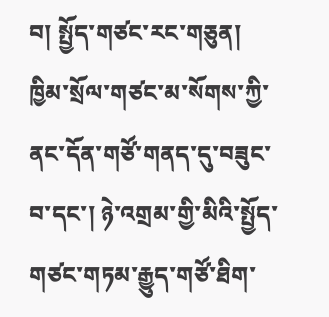བ། སྤྱོད་གཙང་རང་གཅུན། ཁྱིམ་སྲོལ་གཙང་མ་སོགས་ཀྱི་ནང་དོན་གཙོ་གནད་དུ་བཟུང་བ་དང་། ཉེ་འགྲམ་གྱི་མིའི་སྤྱོད་གཙང་གཏམ་རྒྱུད་གཙོ་ཐིག་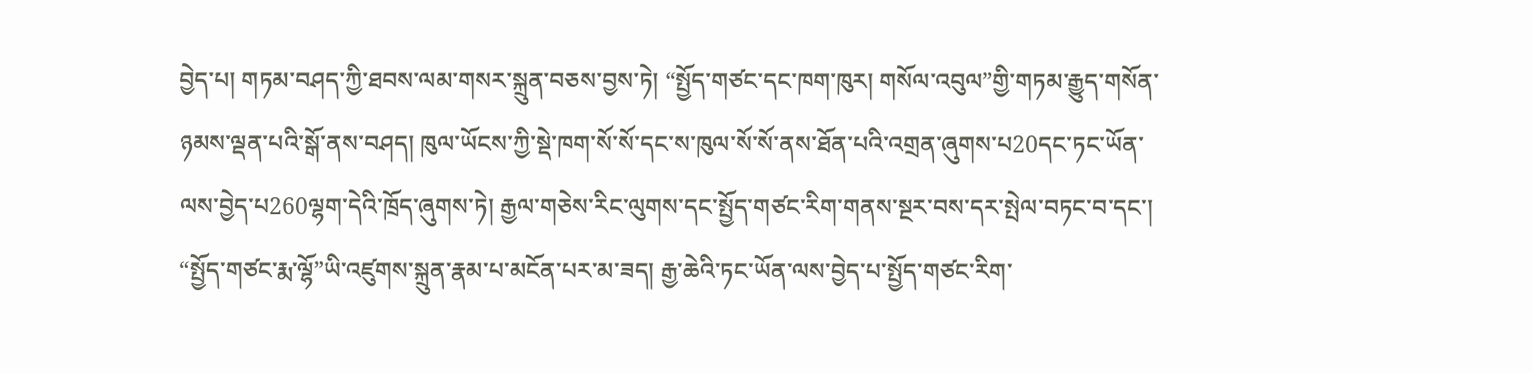བྱེད་པ། གཏམ་བཤད་ཀྱི་ཐབས་ལམ་གསར་སྐྲུན་བཅས་བྱས་ཏེ། “སྤྱོད་གཙང་དང་ཁག་ཁུར། གསོལ་འབུལ”གྱི་གཏམ་རྒྱུད་གསོན་ཉམས་ལྡན་པའི་སྒོ་ནས་བཤད། ཁུལ་ཡོངས་ཀྱི་སྡེ་ཁག་སོ་སོ་དང་ས་ཁུལ་སོ་སོ་ནས་ཐོན་པའི་འགྲན་ཞུགས་པ20དང་ཏང་ཡོན་ལས་བྱེད་པ260ལྷག་དེའི་ཁྲོད་ཞུགས་ཏེ། རྒྱལ་གཅེས་རིང་ལུགས་དང་སྤྱོད་གཙང་རིག་གནས་སྔར་བས་དར་སྤེལ་བཏང་བ་དང་། “སྤྱོད་གཙང་རྨ་ལྷོ”ཡི་འཛུགས་སྐྲུན་རྣམ་པ་མངོན་པར་མ་ཟད། རྒྱ་ཆེའི་ཏང་ཡོན་ལས་བྱེད་པ་སྤྱོད་གཙང་རིག་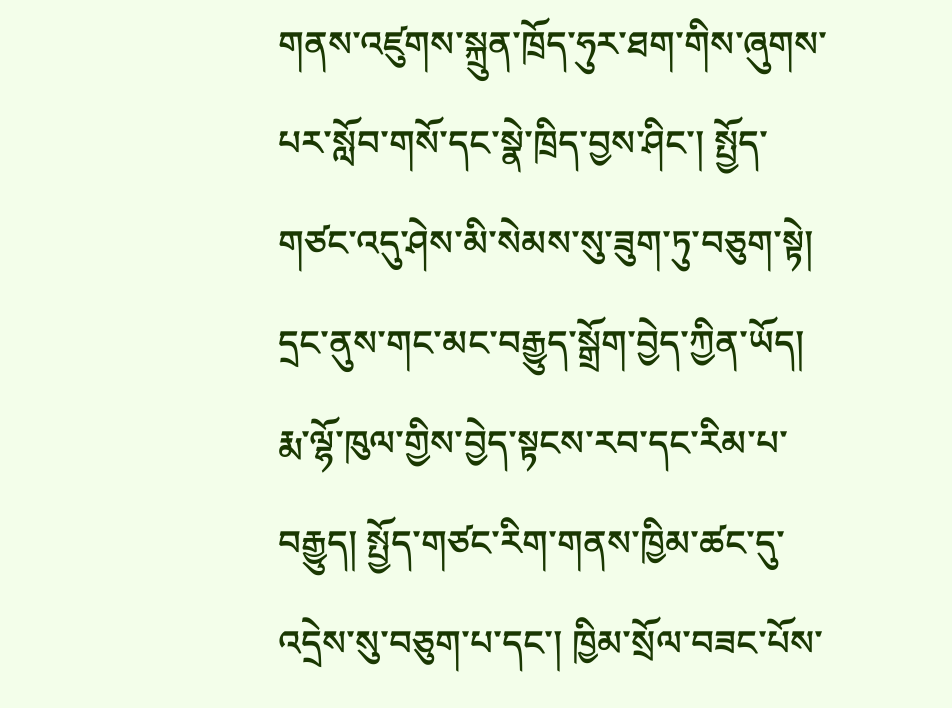གནས་འཛུགས་སྐྲུན་ཁྲོད་ཧུར་ཐག་གིས་ཞུགས་པར་སློབ་གསོ་དང་སྣེ་ཁྲིད་བྱས་ཤིང་། སྤྱོད་གཙང་འདུ་ཤེས་མི་སེམས་སུ་ཟུག་ཏུ་བཅུག་སྟེ། དྲང་ནུས་གང་མང་བརྒྱུད་སྒྲོག་བྱེད་ཀྱིན་ཡོད།
རྨ་ལྷོ་ཁུལ་གྱིས་བྱེད་སྟངས་རབ་དང་རིམ་པ་བརྒྱུད། སྤྱོད་གཙང་རིག་གནས་ཁྱིམ་ཚང་དུ་འདྲེས་སུ་བཅུག་པ་དང་། ཁྱིམ་སྲོལ་བཟང་པོས་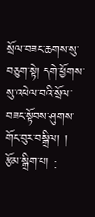སྲོལ་བཟང་ཆགས་སུ་བཅུག་སྟེ། དགེ་ཕྱོགས་སུ་འཕེལ་བའི་སྲོལ་བཟང་སྟོབས་ཤུགས་གོང་བུར་བསྒྲིལ། །
རྩོམ་སྒྲིག་པ། :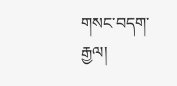གསང་བདག་རྒྱལ།